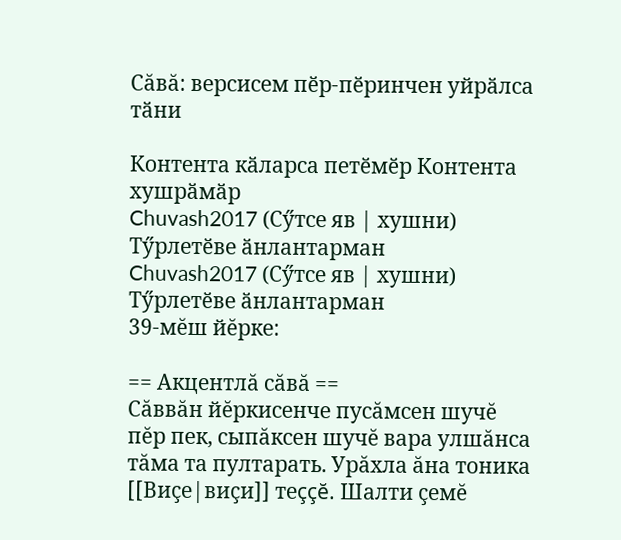Сăвă: версисем пӗр-пӗринчен уйрӑлса тӑни

Контента кӑларса петӗмӗр Контента хушрӑмӑр
Chuvash2017 (Сӳтсе яв | хушни)
Тӳрлетӗве ӑнлантарман
Chuvash2017 (Сӳтсе яв | хушни)
Тӳрлетӗве ӑнлантарман
39-мĕш йĕрке:

== Акцентлă сăвă ==
Сăввăн йĕркисенче пусăмсен шучĕ пĕр пек, сыпăксен шучĕ вара улшăнса тăма та пултарать. Урăхла ăна тоника [[Виçе|виçи]] теççĕ. Шалти çемĕ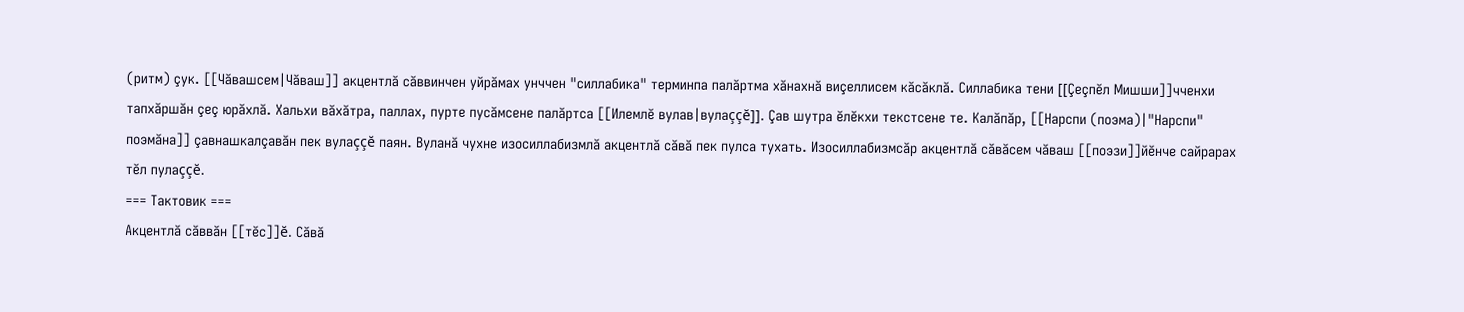(ритм) çук. [[Чăвашсем|Чăваш]] акцентлă сăввинчен уйрăмах унччен "силлабика" терминпа палăртма хăнахнă виçеллисем кăсăклă. Силлабика тени [[Çеçпĕл Мишши]]чченхи тапхăршăн çеç юрăхлă. Хальхи вăхăтра, паллах, пурте пусăмсене палăртса [[Илемлĕ вулав|вулаççĕ]]. Çав шутра ĕлĕкхи текстсене те. Калăпăр, [[Нарспи (поэма)|"Нарспи" поэмăна]] çавнашкалçавăн пек вулаççĕ паян. Вуланă чухне изосиллабизмлă акцентлă сăвă пек пулса тухать. Изосиллабизмсăр акцентлă сăвăсем чăваш [[поэзи]]йĕнче сайрарах тĕл пулаççĕ.
=== Тактовик ===
Акцентлă сăввăн [[тĕс]]ĕ. Сăвă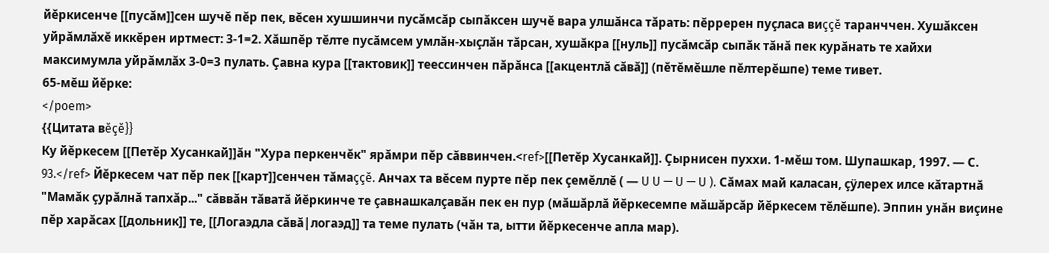йĕркисенче [[пусăм]]сен шучĕ пĕр пек, вĕсен хушшинчи пусăмсăр сыпăксен шучĕ вара улшăнса тăрать: пĕрререн пуçласа виççĕ таранччен. Хушăксен уйрăмлăхĕ иккĕрен иртмест: 3-1=2. Хăшпĕр тĕлте пусăмсем умлăн-хыçлăн тăрсан, хушăкра [[нуль]] пусăмсăр сыпăк тăнă пек курăнать те хайхи максимумла уйрăмлăх 3-0=3 пулать. Çавна кура [[тактовик]] теессинчен пăрăнса [[акцентлă сăвă]] (пĕтĕмĕшле пĕлтерĕшпе) теме тивет.
65-мĕш йĕрке:
</poem>
{{Цитата вĕçĕ}}
Ку йĕркесем [[Петĕр Хусанкай]]ăн "Хура перкенчĕк" ярăмри пĕр сăввинчен.<ref>[[Петĕр Хусанкай]]. Çырнисен пуххи. 1-мĕш том. Шупашкар, 1997. — С. 93.</ref> Йĕркесем чат пĕр пек [[карт]]сенчен тăмаççĕ. Анчах та вĕсем пурте пĕр пек çемĕллĕ ( — U U — U — U ). Сăмах май каласан, çÿлерех илсе кăтартнă "Мамăк çурăлнă тапхăр..." сăввăн тăватă йĕркинче те çавнашкалçавăн пек ен пур (мăшăрлă йĕркесемпе мăшăрсăр йĕркесем тĕлĕшпе). Эппин унăн виçине пĕр харăсах [[дольник]] те, [[Логаэдла сăвă|логаэд]] та теме пулать (чăн та, ытти йĕркесенче апла мар).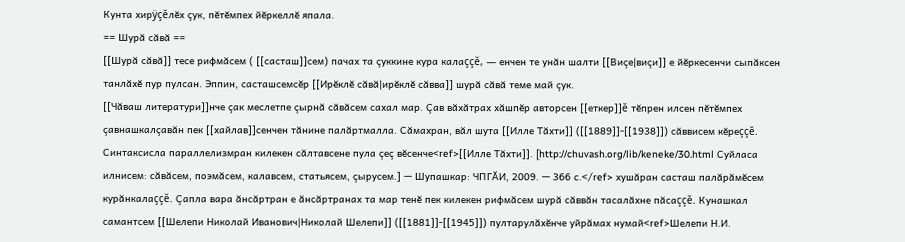Кунта хирÿçĕлĕх çук, пĕтĕмпех йĕркеллĕ япала.
== Шурă сăвă ==
[[Шурă сăвă]] тесе рифмăсем ( [[састаш]]сем) пачах та çуккине кура калаççĕ, — енчен те унăн шалти [[Виçе|виçи]] е йĕркесенчи сыпăксен танлăхĕ пур пулсан. Эппин, састашсемсĕр [[Ирĕклĕ сăвă|ирĕклĕ сăвва]] шурă сăвă теме май çук.
[[Чăваш литератури]]нче çак меслетпе çырнă сăвăсем сахал мар. Çав вăхăтрах хăшпĕр авторсен [[еткер]]ĕ тĕпрен илсен пĕтĕмпех çавнашкалçавăн пек [[хайлав]]сенчен тăнине палăртмалла. Сăмахран, вăл шута [[Илле Тăхти]] ([[1889]]-[[1938]]) сăввисем кĕреççĕ. Синтаксисла параллелизмран килекен сăлтавсене пула çеç вĕсенче<ref>[[Илле Тăхти]]. [http://chuvash.org/lib/keneke/30.html Суйласа илнисем: сăвăсем, поэмăсем, калавсем, статьясем, çырусем.] — Шупашкар: ЧПГĂИ, 2009. — 366 с.</ref> хушăран састаш палăрăмĕсем курăнкалаççĕ. Çапла вара ăнсăртран е ăнсăртранах та мар тенĕ пек килекен рифмăсем шурă сăввăн тасалăхне пăсаççĕ. Кунашкал самантсем [[Шелепи Николай Иванович|Николай Шелепи]] ([[1881]]-[[1945]]) пултарулăхĕнче уйрăмах нумай<ref>Шелепи Н.И.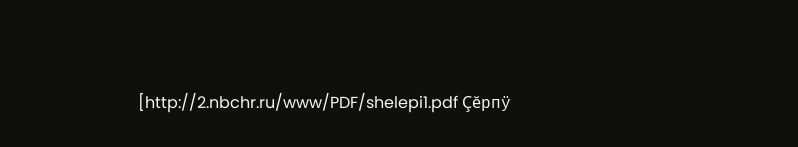[http://2.nbchr.ru/www/PDF/shelepi1.pdf Çĕрпÿ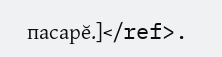пасарĕ.]</ref>.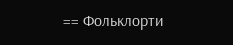== Фольклорти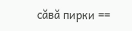сăвă пирки ==